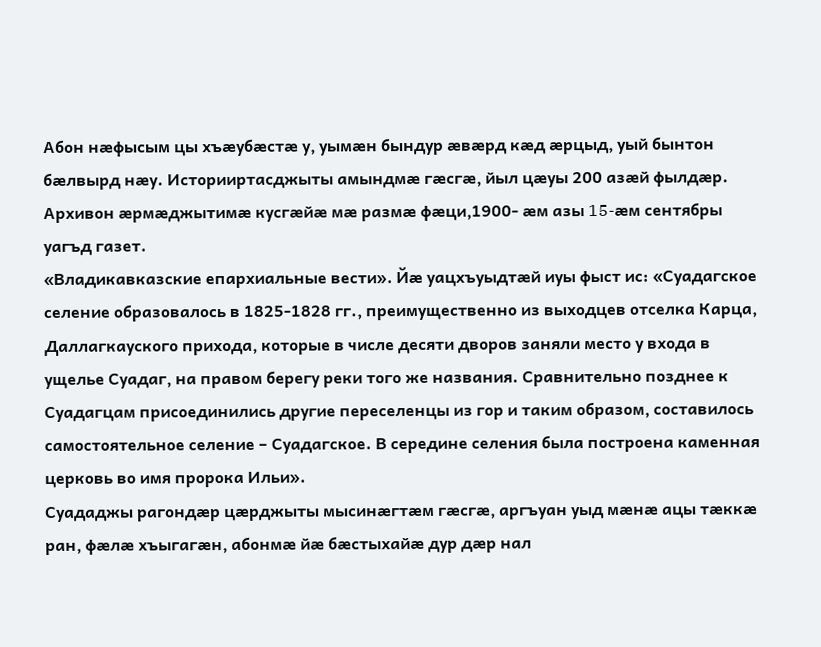Абон нæфысым цы хъæубæстæ у, уымæн бындур æвæрд кæд æрцыд, уый бынтон бæлвырд нæу. Историиртасджыты амындмæ гæсгæ, йыл цæуы 200 азæй фылдæр. Архивон æрмæджытимæ кусгæйæ мæ размæ фæци,1900- æм азы 15-æм сентябры уагъд газет.
«Владикавказские епархиальные вести». Йæ уацхъуыдтæй иуы фыст ис: «Суадагское селение образовалось в 1825-1828 гг., преимущественно из выходцев отселка Карца, Даллагкауского прихода, которые в числе десяти дворов заняли место у входа в ущелье Суадаг, на правом берегу реки того же названия. Сравнительно позднее к Суадагцам присоединились другие переселенцы из гор и таким образом, составилось самостоятельное селение – Суадагское. В середине селения была построена каменная церковь во имя пророка Ильи».
Суададжы рагондæр цæрджыты мысинæгтæм гæсгæ, аргъуан уыд мæнæ ацы тæккæ ран, фæлæ хъыгагæн, абонмæ йæ бæстыхайæ дур дæр нал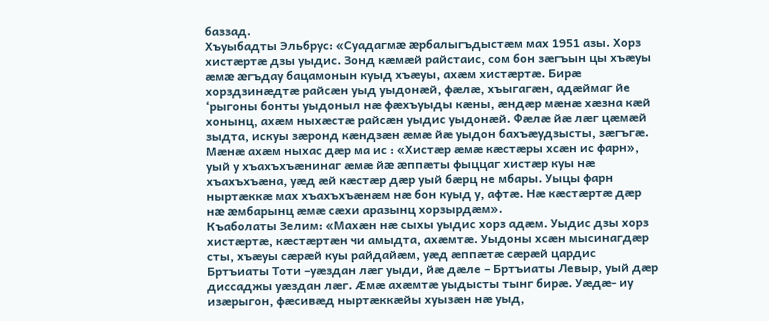баззад.
Хъуыбадты Эльбрус: «Суадагмæ æрбалыгъдыстæм мах 1951 азы. Хорз хистæртæ дзы уыдис. Зонд кæмæй райстаис, сом бон зæгъын цы хъæуы æмæ æгъдау бацамонын куыд хъæуы, ахæм хистæртæ. Бирæ хорздзинæдтæ райсæн уыд уыдонæй, фæлæ, хъыгагæн, адæймаг йе ‘рыгоны бонты уыдоныл нæ фæхъуыды кæны, æндæр мæнæ хæзна кæй хонынц, ахæм ныхæстæ райсæн уыдис уыдонæй. Фæлæ йæ лæг цæмæй зыдта, искуы зæронд кæндзæн æмæ йæ уыдон бахъæудзысты, зæгъгæ. Мæнæ ахæм ныхас дæр ма ис : «Хистæр æмæ кæстæры хсæн ис фарн», уый у хъахъхъæнинаг æмæ йæ æппæты фыццаг хистæр куы нæ хъахъхъæна, уæд æй кæстæр дæр уый бæрц не мбары. Уыцы фарн ныртæккæ мах хъахъхъæнæм нæ бон куыд у, афтæ. Нæ кæстæртæ дæр нæ æмбарынц æмæ сæхи аразынц хорзырдæм».
Къаболаты Зелим: «Махæн нæ сыхы уыдис хорз адæм. Уыдис дзы хорз хистæртæ, кæстæртæн чи амыдта, ахæмтæ. Уыдоны хсæн мысинагдæр сты, хъæуы сæрæй куы райдайæм, уæд æппæтæ сæрæй цардис Бртъиаты Тоти –уæздан лæг уыди, йæ дæле – Бртъиаты Левыр, уый дæр диссаджы уæздан лæг. Æмæ ахæмтæ уыдысты тынг бирæ. Уæдæ- иу изæрыгон, фæсивæд ныртæккæйы хуызæн нæ уыд,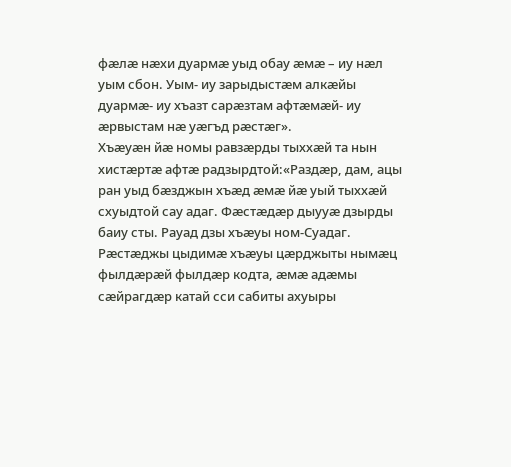фæлæ нæхи дуармæ уыд обау æмæ – иу нæл уым сбон. Уым- иу зарыдыстæм алкæйы дуармæ- иу хъазт сарæзтам афтæмæй- иу æрвыстам нæ уæгъд рæстæг».
Хъæуæн йæ номы равзæрды тыххæй та нын хистæртæ афтæ радзырдтой:«Раздæр, дам, ацы ран уыд бæзджын хъæд æмæ йæ уый тыххæй схуыдтой сау адаг. Фæстæдæр дыууæ дзырды баиу сты. Рауад дзы хъæуы ном-Суадаг.
Рæстæджы цыдимæ хъæуы цæрджыты нымæц фылдæрæй фылдæр кодта, æмæ адæмы сæйрагдæр катай сси сабиты ахуыры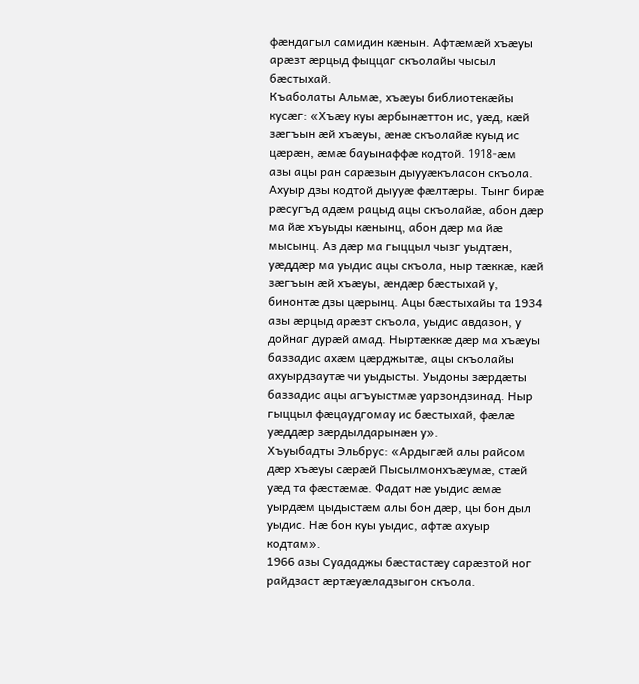фæндагыл самидин кæнын. Афтæмæй хъæуы арæзт æрцыд фыццаг скъолайы чысыл бæстыхай.
Къаболаты Альмæ, хъæуы библиотекæйы кусæг: «Хъæу куы æрбынæттон ис, уæд, кæй зæгъын æй хъæуы, æнæ скъолайæ куыд ис цæрæн, æмæ бауынаффæ кодтой. 1918-æм азы ацы ран сарæзын дыууæкъласон скъола. Ахуыр дзы кодтой дыууæ фæлтæры. Тынг бирæ рæсугъд адæм рацыд ацы скъолайæ, абон дæр ма йæ хъуыды кæнынц, абон дæр ма йæ мысынц. Аз дæр ма гыццыл чызг уыдтæн, уæддæр ма уыдис ацы скъола, ныр тæккæ, кæй зæгъын æй хъæуы, æндæр бæстыхай у, бинонтæ дзы цæрынц. Ацы бæстыхайы та 1934 азы æрцыд арæзт скъола, уыдис авдазон, у дойнаг дурæй амад. Ныртæккæ дæр ма хъæуы баззадис ахæм цæрджытæ, ацы скъолайы ахуырдзаутæ чи уыдысты. Уыдоны зæрдæты баззадис ацы агъуыстмæ уарзондзинад. Ныр гыццыл фæцаудгомау ис бæстыхай, фæлæ уæддæр зæрдылдарынæн у».
Хъуыбадты Эльбрус: «Ардыгæй алы райсом дæр хъæуы сæрæй Пысылмонхъæумæ, стæй уæд та фæстæмæ. Фадат нæ уыдис æмæ уырдæм цыдыстæм алы бон дæр, цы бон дыл уыдис. Нæ бон куы уыдис, афтæ ахуыр кодтам».
1966 азы Суададжы бæстастæу сарæзтой ног райдзаст æртæуæладзыгон скъола.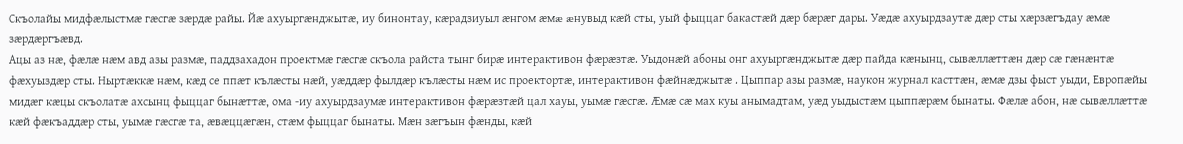Скъолайы мидфæлыстмæ гæсгæ зæрдæ райы. Йæ ахуыргæнджытæ, иу бинонтау, кæрадзиуыл æнгом æмæ æнувыд кæй сты, уый фыццаг бакастæй дæр бæрæг дары. Уæдæ ахуырдзаутæ дæр сты хæрзæгъдау æмæ зæрдæргъæвд.
Ацы аз нæ, фæлæ нæм авд азы размæ, паддзахадон проектмæ гæсгæ скъола райста тынг бирæ интерактивон фæрæзтæ. Уыдонæй абоны онг ахуыргæнджытæ дæр пайда кæнынц, сывæллæттæн дæр сæ гæнæнтæ фæхуыздæр сты. Ныртæккæ нæм, кæд се ппæт кълæсты нæй, уæддæр фылдæр кълæсты нæм ис проектортæ, интерактивон фæйнæджытæ . Цыппар азы размæ, наукон журнал касттæн, æмæ дзы фыст уыди, Европæйы мидæг кæцы скъолатæ ахсынц фыццаг бынæттæ, ома -иу ахуырдзаумæ интерактивон фæрæзтæй цал хауы, уымæ гæсгæ. Æмæ сæ мах куы анымадтам, уæд уыдыстæм цыппæрæм бынаты. Фæлæ абон, нæ сывæллæттæ кæй фæкъаддæр сты, уымæ гæсгæ та, æвæццæгæн, стæм фыццаг бынаты. Мæн зæгъын фæнды, кæй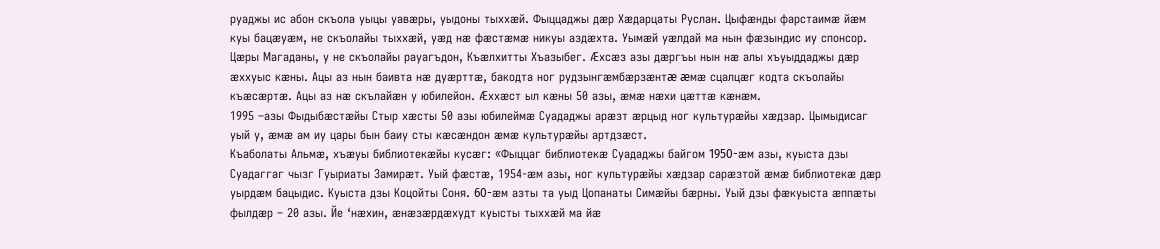руаджы ис абон скъола уыцы уавæры, уыдоны тыххæй. Фыццаджы дæр Хæдарцаты Руслан. Цыфæнды фарстаимæ йæм куы бацæуæм, не скъолайы тыххæй, уæд нæ фæстæмæ никуы аздæхта. Уымæй уæлдай ма нын фæзындис иу спонсор. Цæры Магаданы, у не скъолайы рауагъдон, Къæлхитты Хъазыбег. Æхсæз азы дæргъы нын нæ алы хъуыддаджы дæр æххуыс кæны. Ацы аз нын баивта нæ дуæрттæ, бакодта ног рудзынгæмбæрзæнтæ æмæ сцалцæг кодта скъолайы къæсæртæ. Ацы аз нæ скълайæн у юбилейон. Æххæст ыл кæны 50 азы, æмæ нæхи цæттæ кæнæм.
1995 –азы Фыдыбæстæйы Стыр хæсты 50 азы юбилеймæ Суададжы арæзт æрцыд ног культурæйы хæдзар. Цымыдисаг уый у, æмæ ам иу цары бын баиу сты кæсæндон æмæ культурæйы артдзæст.
Къаболаты Альмæ, хъæуы библиотекæйы кусæг: «Фыццаг библиотекæ Суададжы байгом 1950-æм азы, куыста дзы Суадаггаг чызг Гуыриаты Замирæт. Уый фæстæ, 1954-æм азы, ног культурæйы хæдзар сарæзтой æмæ библиотекæ дæр уырдæм бацыдис. Куыста дзы Коцойты Соня. 60-æм азты та уыд Цопанаты Симæйы бæрны. Уый дзы фæкуыста æппæты фылдæр – 20 азы. Йе ‘нæхин, æнæзæрдæхудт куысты тыххæй ма йæ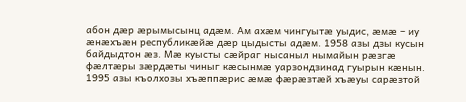абон дæр æрымысынц адæм. Ам ахæм чингуытæ уыдис, æмæ – иу æнæхъæн республикæйæ дæр цыдысты адæм. 1958 азы дзы кусын байдыдтон æз. Мæ куысты сæйраг нысаныл нымайын рæзгæ фæлтæры зæрдæты чиныг кæсынмæ уарзондзинад гуырын кæнын. 1995 азы къолхозы хъæппæрис æмæ фæрæзтæй хъæуы сарæзтой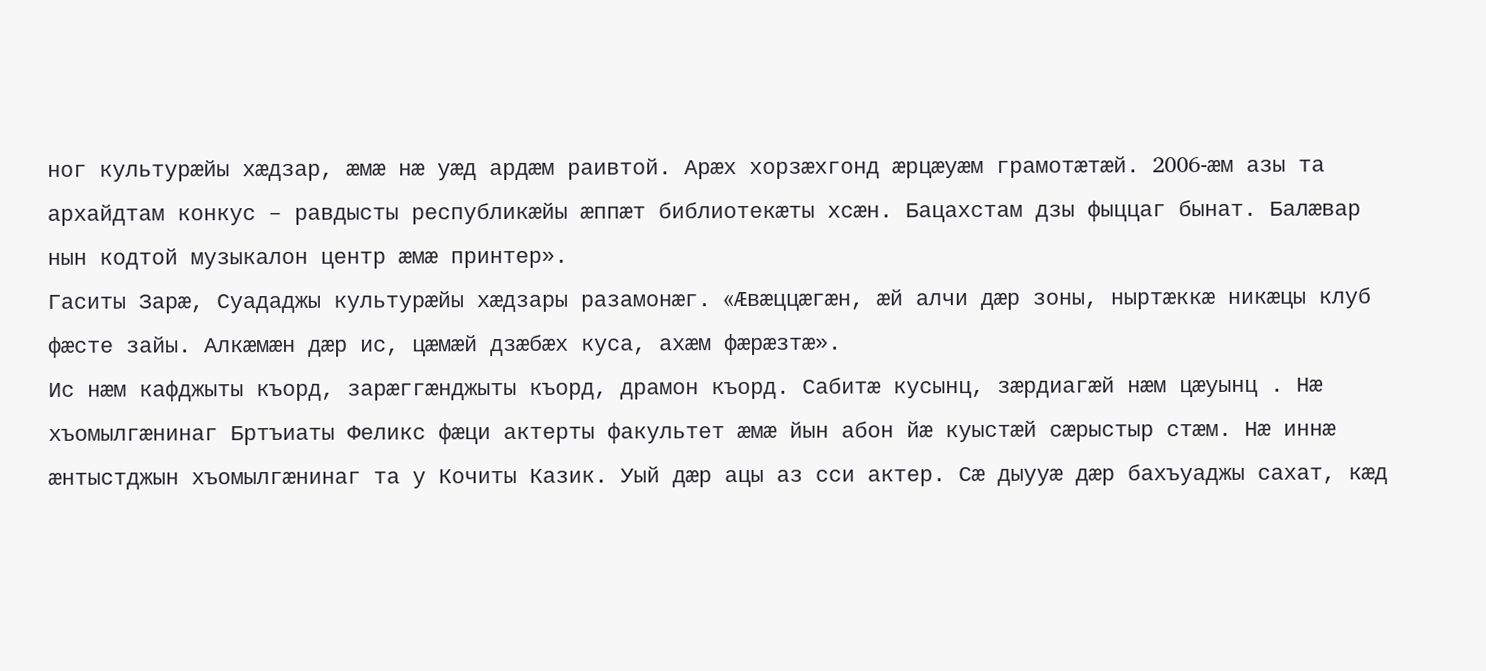ног культурæйы хæдзар, æмæ нæ уæд ардæм раивтой. Арæх хорзæхгонд æрцæуæм грамотæтæй. 2006-æм азы та архайдтам конкус – равдысты республикæйы æппæт библиотекæты хсæн. Бацахстам дзы фыццаг бынат. Балæвар нын кодтой музыкалон центр æмæ принтер».
Гаситы Зарæ, Суададжы культурæйы хæдзары разамонæг. «Æвæццæгæн, æй алчи дæр зоны, ныртæккæ никæцы клуб фæсте зайы. Алкæмæн дæр ис, цæмæй дзæбæх куса, ахæм фæрæзтæ».
Ис нæм кафджыты къорд, зарæггæнджыты къорд, драмон къорд. Сабитæ кусынц, зæрдиагæй нæм цæуынц . Нæ хъомылгæнинаг Бртъиаты Феликс фæци актерты факультет æмæ йын абон йæ куыстæй сæрыстыр стæм. Нæ иннæ æнтыстджын хъомылгæнинаг та у Кочиты Казик. Уый дæр ацы аз сси актер. Сæ дыууæ дæр бахъуаджы сахат, кæд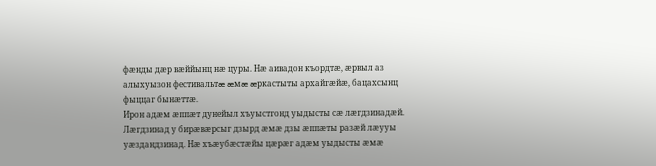фæнды дæр вæййынц нæ цуры. Нæ аивадон къордтæ, æрвыл аз алыхуызон фестивальтæ æмæ æркастыты архайгæйæ, бацахсынц фыццаг бынæттæ.
Ирон адæм æппæт дунейыл хъуыстгонд уыдысты сæ лæгдзинадæй. Лæгдзинад у бирæвæрсыг дзырд æмæ дзы æппæты разæй лæууы уæздандзинад. Нæ хъæубæстæйы цæрæг адæм уыдысты æмæ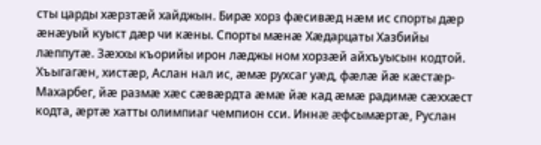сты царды хæрзтæй хайджын. Бирæ хорз фæсивæд нæм ис спорты дæр æнæуый куыст дæр чи кæны. Спорты мæнæ Хæдарцаты Хазбийы лæппутæ. Зæххы къорийы ирон лæджы ном хорзæй айхъуысын кодтой. Хъыгагæн, хистæр, Аслан нал ис, æмæ рухсаг уæд, фæлæ йæ кæстæр- Махарбег, йæ размæ хæс сæвæрдта æмæ йæ кад æмæ радимæ сæххæст кодта, æртæ хатты олимпиаг чемпион сси. Иннæ æфсымæртæ, Руслан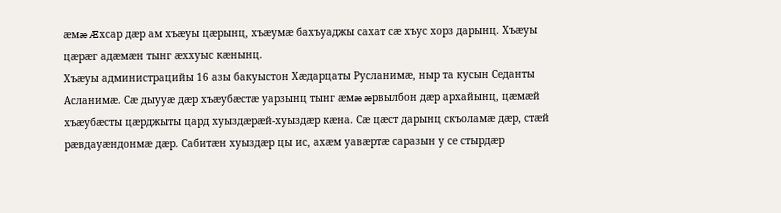æмæ Æхсар дæр ам хъæуы цæрынц, хъæумæ бахъуаджы сахат сæ хъус хорз дарынц. Хъæуы цæрæг адæмæн тынг æххуыс кæнынц.
Хъæуы администрацийы 16 азы бакуыстон Хæдарцаты Русланимæ, ныр та кусын Седанты Асланимæ. Сæ дыууæ дæр хъæубæстæ уарзынц тынг æмæ æрвылбон дæр архайынц, цæмæй хъæубæсты цæрджыты цард хуыздæрæй-хуыздæр кæна. Сæ цæст дарынц скъоламæ дæр, стæй рæвдауæндонмæ дæр. Сабитæн хуыздæр цы ис, ахæм уавæртæ саразын у се стырдæр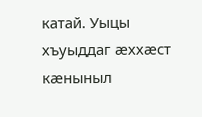катай. Уыцы хъуыддаг æххæст кæныныл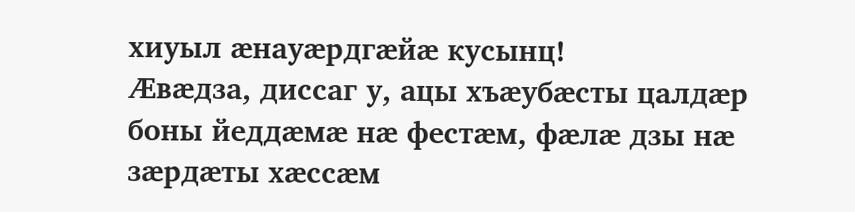хиуыл æнауæрдгæйæ кусынц!
Æвæдза, диссаг у, ацы хъæубæсты цалдæр боны йеддæмæ нæ фестæм, фæлæ дзы нæ зæрдæты хæссæм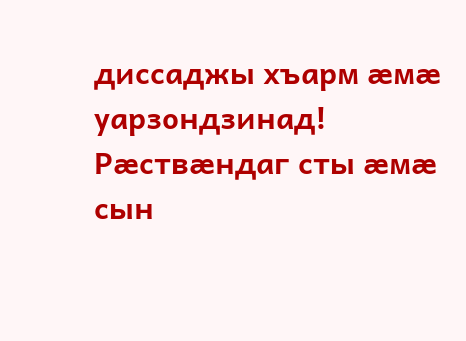диссаджы хъарм æмæ уарзондзинад! Рæствæндаг сты æмæ сын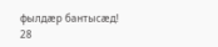фылдæр бантысæд!
28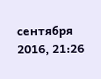сентября 2016, 21:26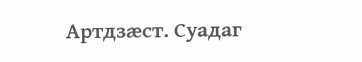Артдзæст. Суадаг